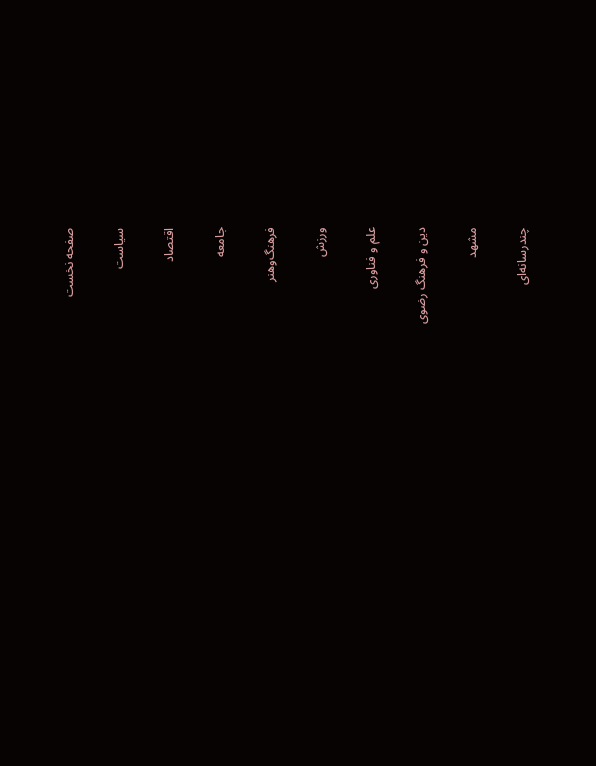صفحه نخست

سیاست

اقتصاد

جامعه

فرهنگ‌وهنر

ورزش

علم و فناوری

دین و فرهنگ رضوی

مشهد

چندرسانه‌ای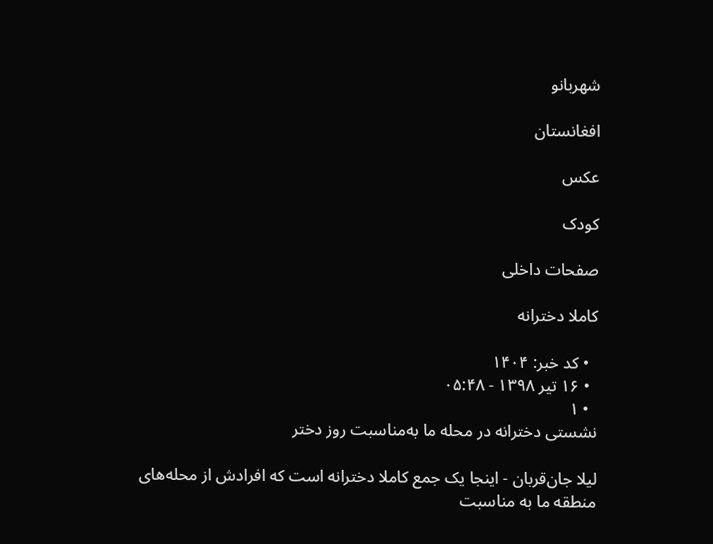شهربانو

افغانستان

عکس

کودک

صفحات داخلی

کاملا دخترانه

  • کد خبر: ۱۴۰۴
  • ۱۶ تير ۱۳۹۸ - ۰۵:۴۸
  • ۱
نشستی دخترانه در محله ما به‌مناسبت روز دختر

لیلا جان‌قربان - اینجا یک جمع کاملا دخترانه است که افرادش از محله‌های منطقه ما به مناسبت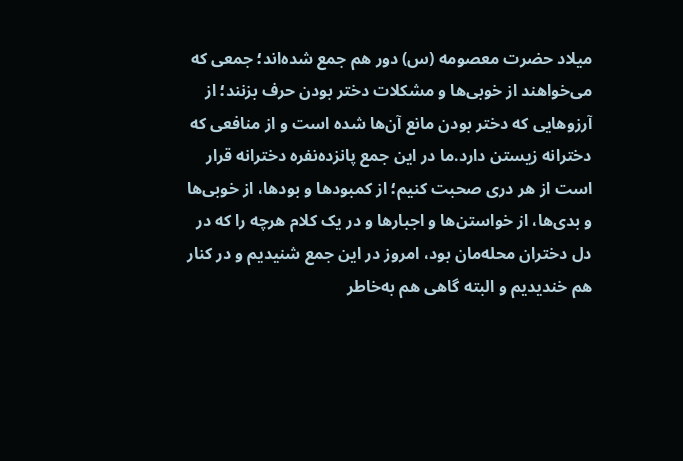میلاد حضرت معصومه (س) دور هم جمع شده‌اند؛ جمعی که می‌خواهند از خوبی‌ها و مشکلات دختر بودن حرف بزنند؛ از آرزوهایی که دختر بودن مانع آن‌ها شده است و از منافعی که دخترانه زیستن دارد.ما در این جمع پانزده‌نفره دخترانه قرار است از هر دری صحبت کنیم؛ از کمبودها و بودها، از خوبی‌ها و بدی‌ها، از خواستن‌ها و اجبارها و در یک کلام هرچه را که در دل دختران محله‌مان بود، امروز در این جمع شنیدیم و در کنار هم خندیدیم و البته گاهی هم به‌خاطر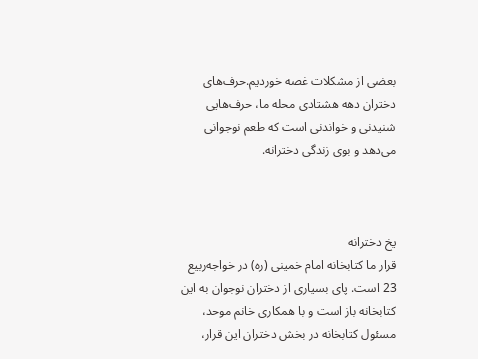بعضی از مشکلات غصه خوردیم.حرف‌های دختران دهه هشتادی محله ما، حرف‌هایی شنیدنی و خواندنی است که طعم نوجوانی می‌دهد و بوی زندگی دخترانه.



یخ دخترانه
قرار ما کتابخانه امام خمینی (ره) در خواجه‌ربیع 23 است. پای بسیاری از دختران نوجوان به این کتابخانه باز است و با همکاری خانم موحد، مسئول کتابخانه در بخش دختران این قرار،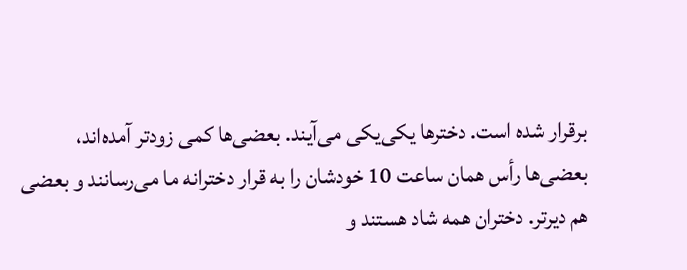برقرار شده است. دخترها یکی‌یکی می‌آیند. بعضی‌ها کمی زودتر آمده‌اند، بعضی‌ها رأس همان ساعت 10 خودشان را به قرار دخترانه ما می‌رسانند و بعضی هم دیرتر. دختران همه شاد هستند و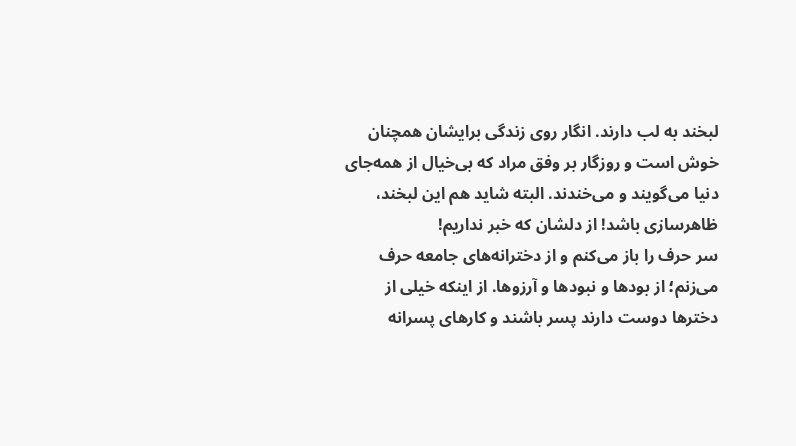لبخند به لب دارند. انگار روی زندگی برایشان همچنان خوش است و روزگار بر وفق مراد که بی‌خیال از همه‌جای دنیا می‌گویند و می‌خندند. البته شاید هم این لبخند، ظاهرسازی باشد! از دلشان که خبر نداریم!
سر حرف را باز می‌کنم و از دخترانه‌های جامعه حرف می‌زنم؛ از بودها و نبودها و آرزوها. از اینکه خیلی از دخترها دوست دارند پسر باشند و کارهای پسرانه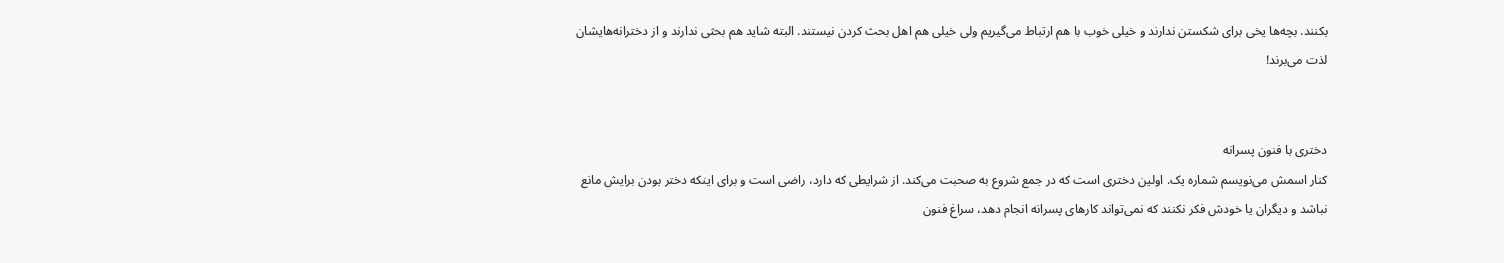بکنند. بچه‌ها یخی برای شکستن ندارند و خیلی خوب با هم ارتباط می‌گیریم ولی خیلی هم اهل بحث کردن نیستند. البته شاید هم بحثی ندارند و از دخترانه‌هایشان لذت می‌برند!


دختری با فنون پسرانه
کنار اسمش می‌نویسم شماره یک. اولین دختری است که در جمع شروع به صحبت می‌کند. از شرایطی که دارد، راضی است و برای اینکه دختر بودن برایش مانع نباشد و دیگران یا خودش فکر نکنند که نمی‌تواند کارهای پسرانه انجام دهد، سراغ فنون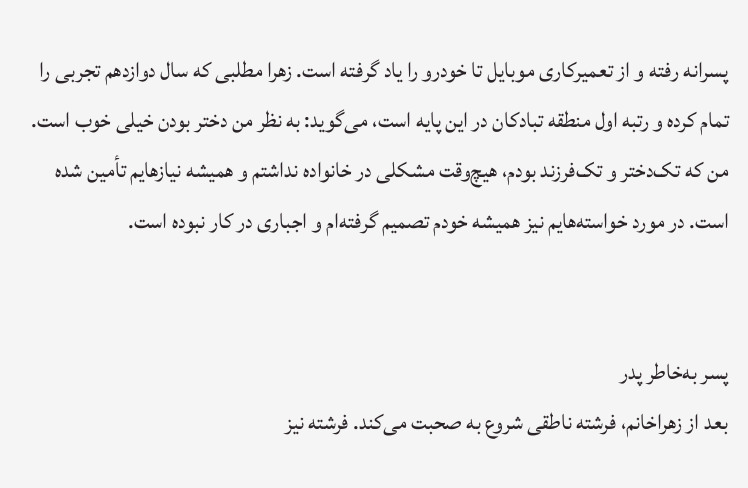پسرانه رفته و از تعمیرکاری موبایل تا خودرو را یاد گرفته است. زهرا مطلبی که سال دوازدهم تجربی را تمام کرده و رتبه اول منطقه تبادکان در این پایه است، می‌گوید: به نظر من دختر بودن خیلی خوب است. من که تک‌دختر و تک‌فرزند بودم، هیچ‌وقت مشکلی در خانواده نداشتم و همیشه نیازهایم تأمین شده است. در مورد خواسته‌هایم نیز همیشه خودم تصمیم گرفته‌ام و اجباری در کار نبوده است.


پسر به‌خاطر پدر
بعد از زهراخانم، فرشته ناطقی شروع به صحبت می‌کند. فرشته نیز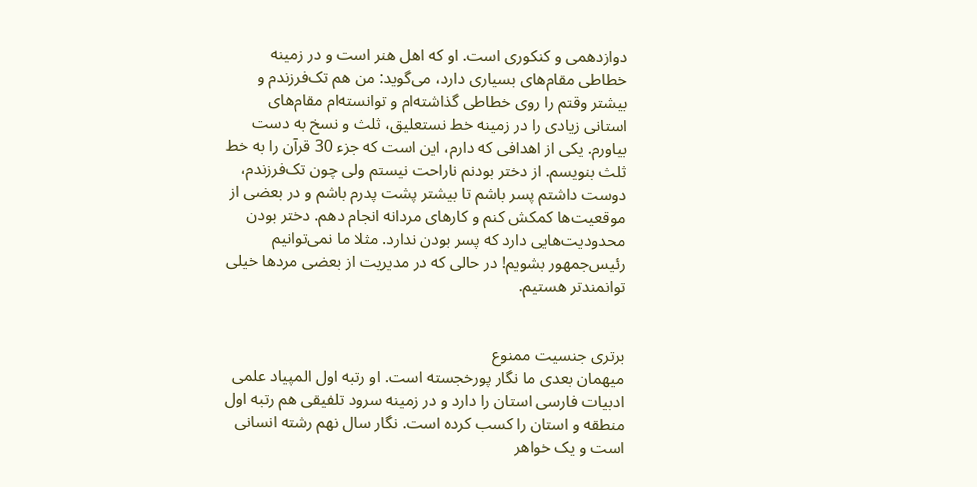دوازدهمی و کنکوری است. او که اهل هنر است و در زمینه خطاطی مقام‌های بسیاری دارد، می‌گوید: من هم تک‌فرزندم و بیشتر وقتم را روی خطاطی گذاشته‌ام و توانسته‌ام مقام‌های استانی زیادی را در زمینه خط نستعلیق، ثلث و نسخ به دست بیاورم. یکی از اهدافی که دارم، این است که جزء 30 قرآن را به خط ثلث بنویسم. از دختر بودنم ناراحت نیستم ولی چون تک‌فرزندم، دوست داشتم پسر باشم تا بیشتر پشت پدرم باشم و در بعضی از موقعیت‌ها کمکش کنم و کارهای مردانه انجام دهم. دختر بودن محدودیت‌هایی دارد که پسر بودن ندارد. مثلا ما نمی‌توانیم رئیس‌جمهور بشویم! در حالی که در مدیریت از بعضی مردها خیلی توانمندتر هستیم.


برتری جنسیت ممنوع
میهمان بعدی ما نگار پورخجسته است. او رتبه اول المپیاد علمی ادبیات فارسی استان را دارد و در زمینه سرود تلفیقی هم رتبه اول منطقه و استان را کسب کرده است. نگار سال نهم رشته انسانی است و یک خواهر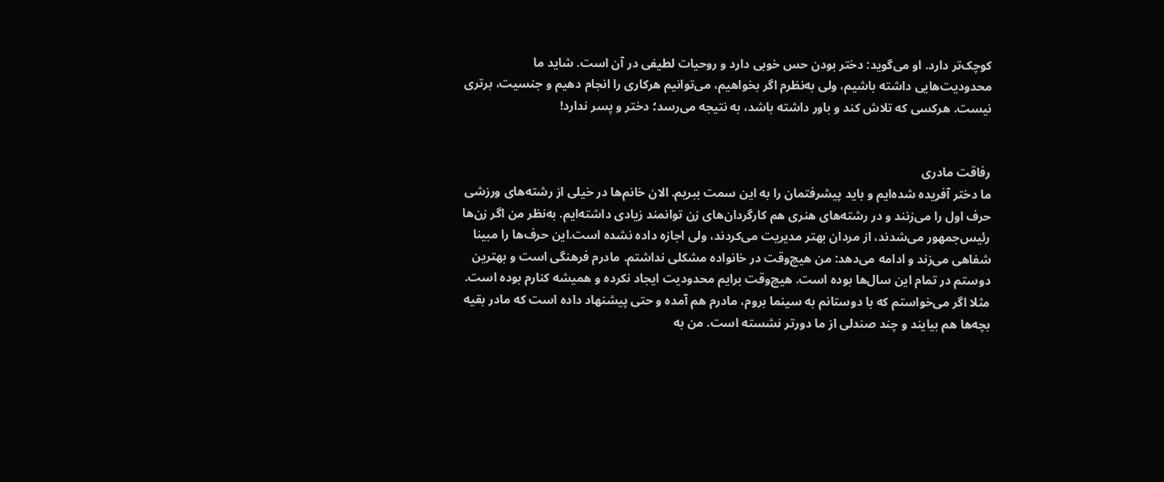کوچک‌تر دارد. او می‌گوید: دختر بودن حس خوبی دارد و روحیات لطیفی در آن است. شاید ما محدودیت‌هایی داشته باشیم، ولی به‌نظرم اگر بخواهیم، می‌توانیم هرکاری را انجام دهیم و جنسیت، برتری نیست. هرکسی که تلاش کند و باور داشته باشد، به نتیجه می‌رسد؛ دختر و پسر ندارد!


رفاقت مادری
ما دختر آفریده شده‌ایم و باید پیشرفتمان را به این سمت ببریم. الان خانم‌ها در خیلی از رشته‌های ورزشی حرف اول را می‌زنند و در رشته‌های هنری هم کارگردان‌های زن توانمند زیادی داشته‌ایم. به‌نظر من اگر زن‌ها رئیس‌جمهور می‌شدند، از مردان بهتر مدیریت می‌کردند، ولی اجازه داده نشده است.این حرف‌ها را مبینا شفاهی می‌زند و ادامه می‌دهد: من هیچ‌وقت در خانواده مشکلی نداشتم. مادرم فرهنگی است و بهترین دوستم در تمام این سال‌ها بوده است. هیچ‌وقت برایم محدودیت ایجاد نکرده و همیشه کنارم بوده است. مثلا اگر می‌خواستم که با دوستانم به سینما بروم، مادرم هم آمده و حتی پیشنهاد داده است که مادر بقیه بچه‌ها هم بیایند و چند صندلی از ما دورتر نشسته است. من به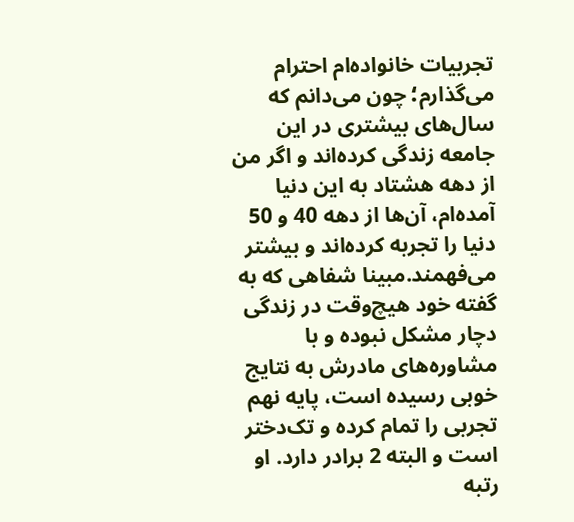تجربیات خانواده‌ام احترام می‌گذارم؛ چون می‌دانم که سال‌های بیشتری در این جامعه زندگی کرده‌اند و اگر من از دهه هشتاد به این دنیا آمده‌ام، آن‌ها از دهه 40 و 50 دنیا را تجربه کرده‌اند و بیشتر می‌فهمند.مبینا شفاهی که به گفته خود هیچ‌وقت در زندگی دچار مشکل نبوده و با مشاوره‌های مادرش به نتایج خوبی رسیده است، پایه نهم تجربی را تمام کرده و تک‌دختر است و البته 2 برادر دارد. او رتبه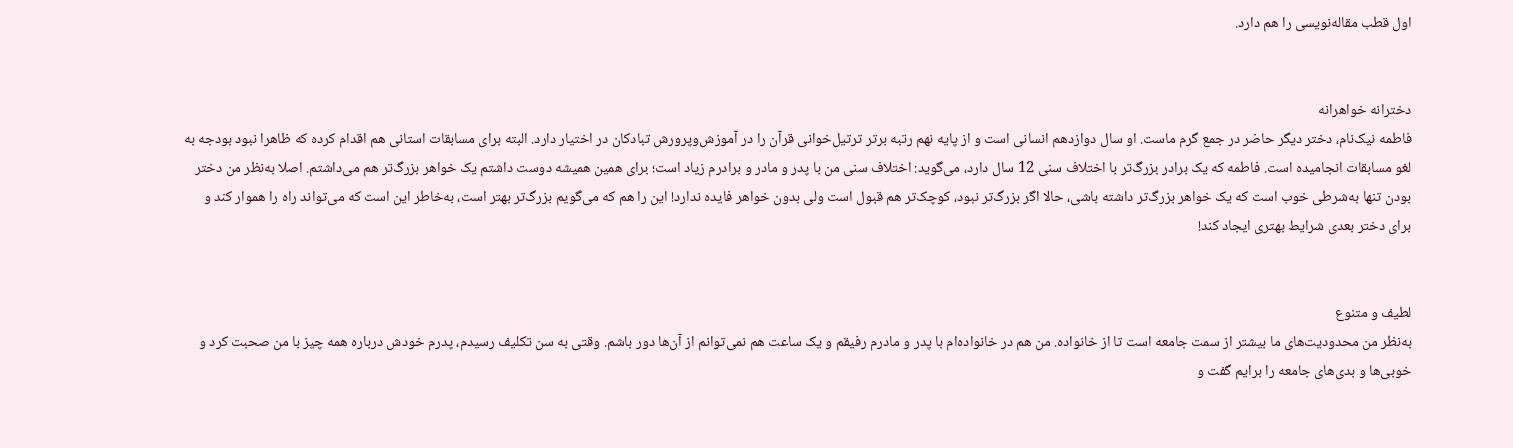اول قطب مقاله‌نویسی را هم دارد.


دخترانه خواهرانه
فاطمه نیک‌نام، دختر دیگر حاضر در جمع گرم ماست. او سال دوازدهم انسانی است و از پایه نهم رتبه برتر ترتیل‌خوانی قرآن را در آموزش‌وپرورش تبادکان در اختیار دارد. البته برای مسابقات استانی هم اقدام کرده که ظاهرا نبود بودجه به لغو مسابقات انجامیده است. فاطمه که یک برادر بزرگ‌تر با اختلاف سنی 12 سال دارد، می‌گوید: اختلاف سنی من با پدر و مادر و برادرم زیاد است؛ برای همین همیشه دوست داشتم یک خواهر بزرگ‌تر هم می‌داشتم. اصلا به‌نظر من دختر بودن تنها به‌شرطی خوب است که یک خواهر بزرگ‌تر داشته باشی، حالا اگر بزرگ‌تر نبود، کوچک‌تر هم قبول است ولی بدون خواهر فایده ندارد! این را هم که می‌گویم بزرگ‌تر بهتر است، به‌خاطر این است که می‌تواند راه را هموار کند و برای دختر بعدی شرایط بهتری ایجاد کند!


لطیف و متنوع
به‌نظر من محدودیت‌های ما بیشتر از سمت جامعه است تا از خانواده. من هم در خانواده‌ام با پدر و مادرم رفیقم و یک ساعت هم نمی‌توانم از آن‌ها دور باشم. وقتی به سن تکلیف رسیدم، پدرم خودش درباره همه چیز با من صحبت کرد و خوبی‌ها و بدی‌های جامعه را برایم گفت و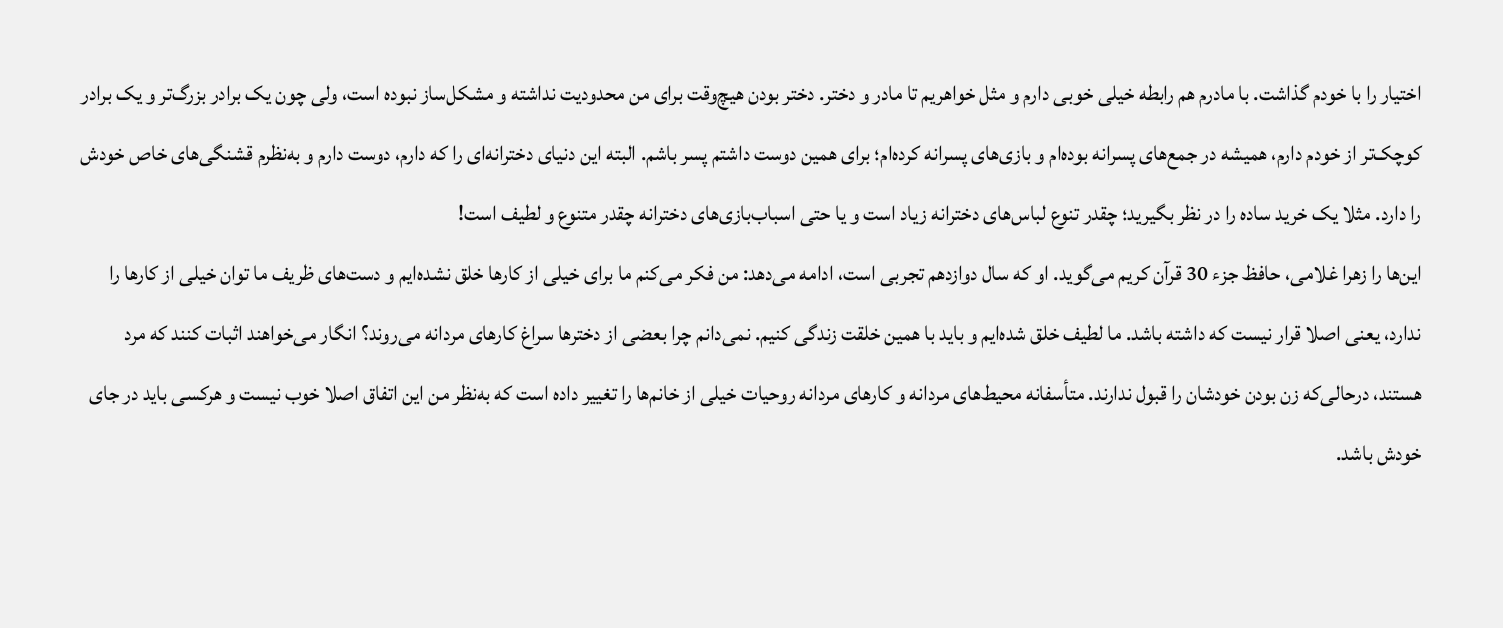اختیار را با خودم گذاشت. با مادرم هم رابطه خیلی خوبی دارم و مثل خواهریم تا مادر و دختر. دختر بودن هیچ‌وقت برای من محدودیت نداشته و مشکل‌ساز نبوده است، ولی چون یک برادر بزرگ‌تر و یک برادر کوچک‌تر از خودم دارم، همیشه در جمع‌های پسرانه بوده‌ام و بازی‌های پسرانه کرده‌ام؛ برای همین دوست داشتم پسر باشم. البته این دنیای دخترانه‌ای را که دارم، دوست دارم و به‌نظرم قشنگی‌های خاص خودش را دارد. مثلا یک خرید ساده را در نظر بگیرید؛ چقدر تنوع لباس‌های دخترانه زیاد است و یا حتی اسباب‌بازی‌های دخترانه چقدر متنوع و لطیف است!
این‌ها را زهرا غلامی، حافظ جزء 30 قرآن کریم می‌گوید. او که سال دوازدهم تجربی است، ادامه می‌دهد: من فکر می‌کنم ما برای خیلی از کارها خلق نشده‌ایم و دست‌های ظریف ما توان خیلی از کارها را ندارد، یعنی اصلا قرار نیست که داشته باشد. ما لطیف خلق شده‌ایم و باید با همین خلقت زندگی کنیم. نمی‌دانم چرا بعضی از دخترها سراغ کارهای مردانه می‌روند؟ انگار می‌خواهند اثبات کنند که مرد هستند، درحالی‌که زن بودن خودشان را قبول ندارند. متأسفانه محیط‌های مردانه و کارهای مردانه روحیات خیلی از خانم‌ها را تغییر داده است که به‌نظر من این اتفاق اصلا خوب نیست و هرکسی باید در جای خودش باشد.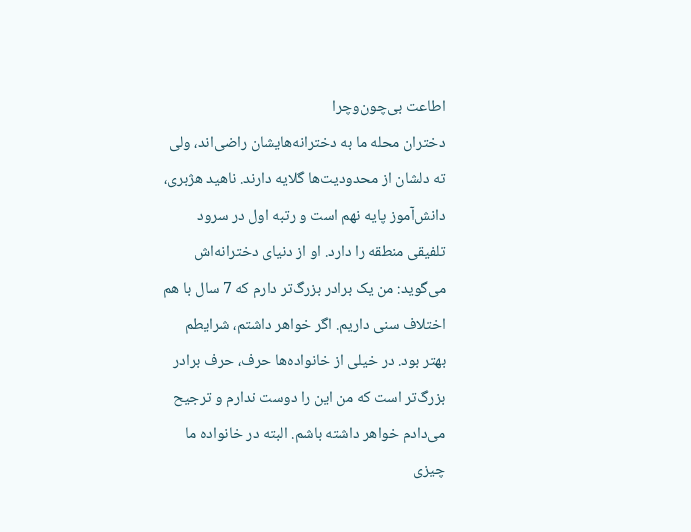اطاعت بی‌چون‌وچرا
دختران محله ما به دخترانه‌هایشان راضی‌اند، ولی ته دلشان از محدودیت‌ها گلایه دارند. ناهید هژبری، دانش‌آموز پایه نهم است و رتبه اول در سرود تلفیقی منطقه را دارد. او از دنیای دخترانه‌اش می‌گوید: من یک برادر بزرگ‌تر دارم که 7 سال با هم اختلاف سنی داریم. اگر خواهر داشتم، شرایطم بهتر بود. در خیلی از خانواده‌ها حرف، حرف برادر بزرگ‌تر است که من این را دوست ندارم و ترجیح می‌دادم خواهر داشته باشم. البته در خانواده ما چیزی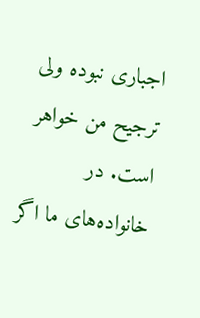اجباری نبوده ولی ترجیح من خواهر است. در خانواده‌های ما اگر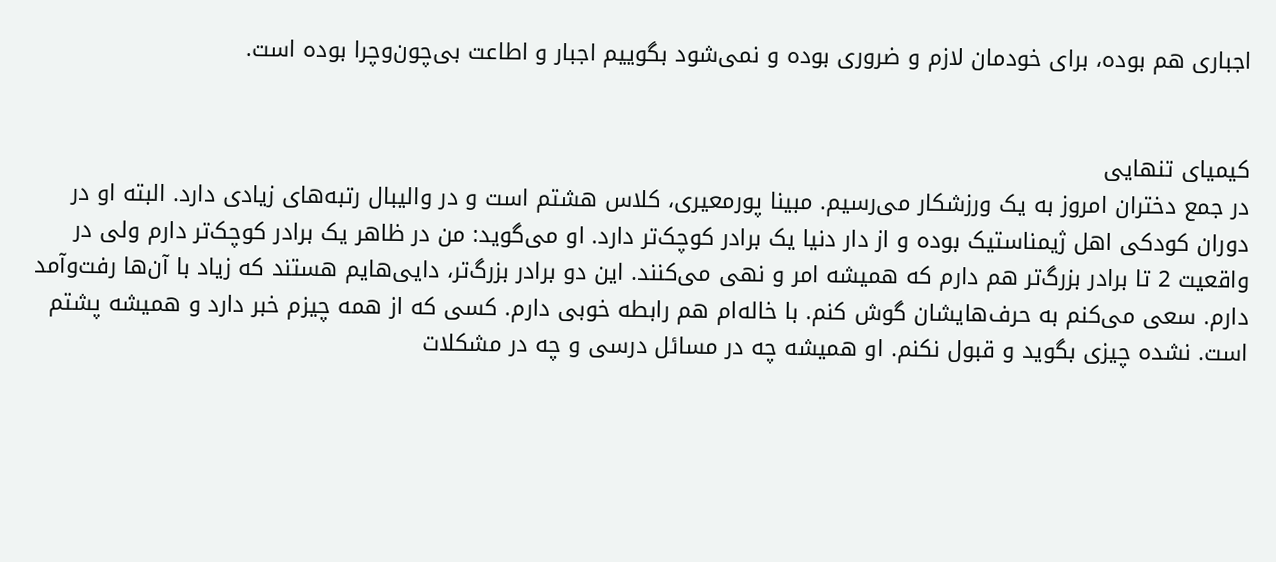اجباری هم بوده، برای خودمان لازم و ضروری بوده و نمی‌شود بگوییم اجبار و اطاعت بی‌چون‌وچرا بوده است.


کیمیای تنهایی
در جمع دختران امروز به یک ورزشکار می‌رسیم. مبینا پورمعیری، کلاس هشتم است و در والیبال رتبه‌های زیادی دارد. البته او در دوران کودکی اهل ژیمناستیک بوده و از دار دنیا یک برادر کوچک‌تر دارد. او می‌گوید: من در ظاهر یک برادر کوچک‌تر دارم ولی در واقعیت 2 تا برادر بزرگ‌تر هم دارم که همیشه امر و نهی می‌کنند. این دو برادر بزرگ‌تر، دایی‌هایم هستند که زیاد با آن‌ها رفت‌وآمد دارم. سعی می‌کنم به حرف‌هایشان گوش کنم. با خاله‌ام هم رابطه خوبی دارم. کسی که از همه چیزم خبر دارد و همیشه پشتم است. نشده چیزی بگوید و قبول نکنم. او همیشه چه در مسائل درسی و چه در مشکلات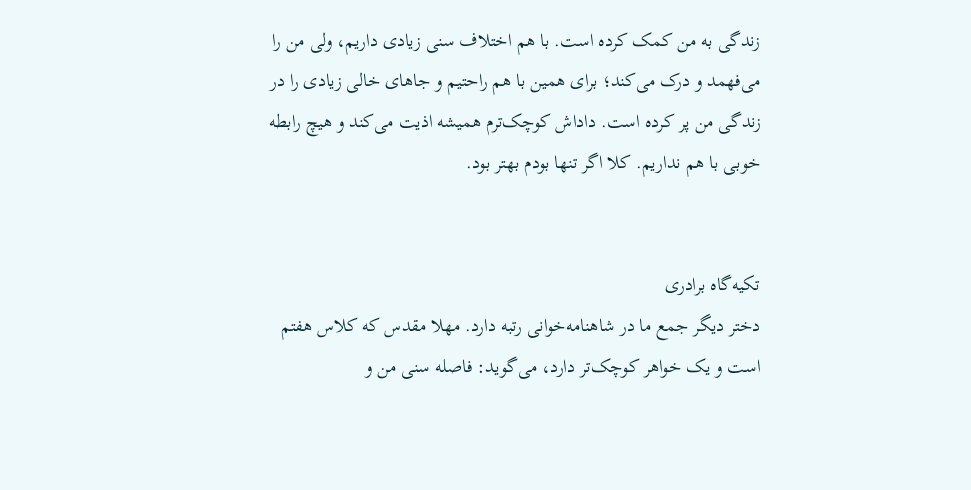زندگی به من کمک کرده است. با هم اختلاف سنی زیادی داریم، ولی من را می‌فهمد و درک می‌کند؛ برای همین با هم راحتیم و جاهای خالی‌ زیادی را در زندگی من پر کرده است. داداش کوچک‌ترم همیشه اذیت می‌کند و هیچ رابطه خوبی با هم نداریم. کلا اگر تنها بودم بهتر بود.


تکیه‌گاه برادری
دختر دیگر جمع ما در شاهنامه‌خوانی رتبه دارد. مهلا مقدس که کلاس هفتم است و یک خواهر کوچک‌تر دارد، می‌گوید: فاصله سنی من و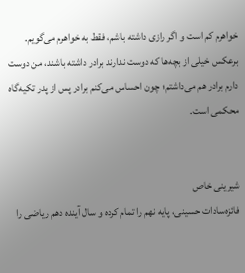خواهرم کم است و اگر رازی داشته باشم، فقط به خواهرم می‌گویم. برعکس خیلی از بچه‌ها که دوست ندارند برادر داشته باشند، من دوست دارم برادر هم می‌داشتم؛ چون احساس می‌کنم برادر پس از پدر تکیه‌گاه محکمی است.


شیرینی خاص
فائزه‌سادات حسینی، پایه نهم را تمام کرده و سال آینده دهم ریاضی را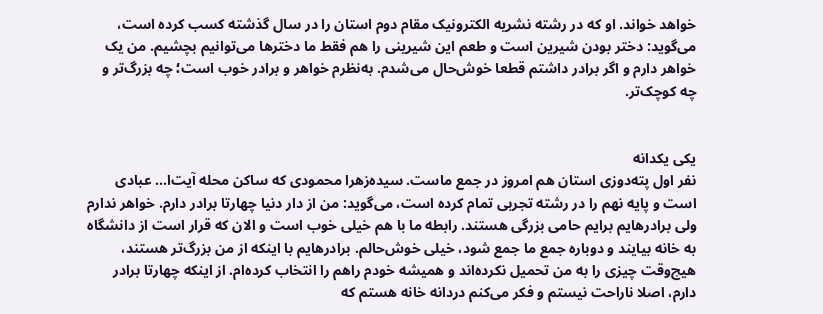خواهد خواند. او که در رشته نشریه الکترونیک مقام دوم استان را در سال گذشته کسب کرده است، می‌گوید: دختر بودن شیرین است و طعم این شیرینی را هم فقط ما دخترها می‌توانیم بچشیم. من یک خواهر دارم و اگر برادر داشتم قطعا خوش‌حال می‌شدم. به‌نظرم خواهر و برادر خوب است؛ چه بزرگ‌تر و چه کوچک‌تر.


یکی یکدانه
نفر اول پته‌دوزی استان هم امروز در جمع ماست. سیده‌زهرا محمودی که ساکن محله آیت‌ا... عبادی است و پایه نهم را در رشته تجربی تمام کرده است، می‌گوید: من از دار دنیا چهارتا برادر دارم. خواهر ندارم ولی برادرهایم برایم حامی بزرگی هستند. رابطه ما با هم خیلی خوب است و الان که قرار است از دانشگاه به خانه بیایند و دوباره جمع ما جمع شود، خیلی خوش‌حالم. برادرهایم با اینکه از من بزرگ‌تر هستند، هیچ‌وقت چیزی را به من تحمیل نکرده‌اند و همیشه خودم راهم را انتخاب کرده‌ام. از اینکه چهارتا برادر دارم، اصلا ناراحت نیستم و فکر می‌کنم دردانه خانه هستم که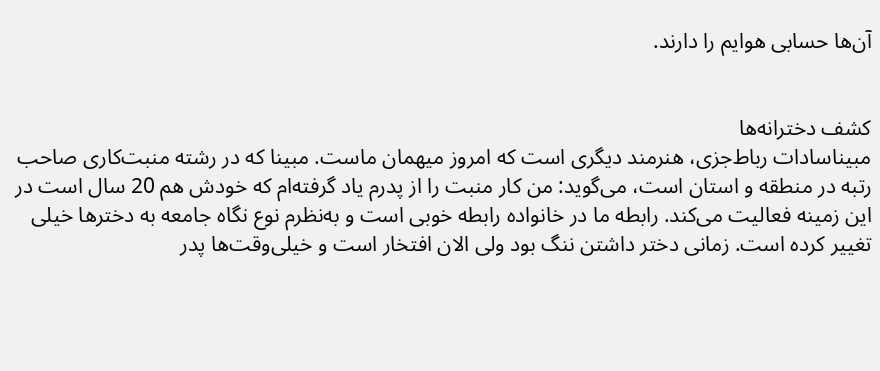آن‌ها حسابی هوایم را دارند.


کشف دخترانه‌ها
مبیناسادات رباط‌جزی، هنرمند دیگری است که امروز میهمان ماست. مبینا که در رشته منبت‌کاری صاحب رتبه در منطقه و استان است، می‌گوید: من کار منبت را از پدرم یاد گرفته‌ام که خودش هم 20 سال است در این زمینه فعالیت می‌کند. رابطه ما در خانواده رابطه خوبی است و به‌نظرم نوع نگاه جامعه به دخترها خیلی تغییر کرده است. زمانی دختر داشتن ننگ بود ولی الان افتخار است و خیلی‌وقت‌ها پدر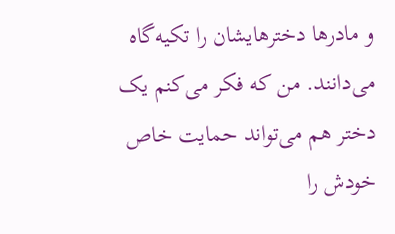و مادرها دخترهایشان را تکیه‌گاه می‌دانند. من که فکر می‌کنم یک دختر هم می‌تواند حمایت خاص خودش را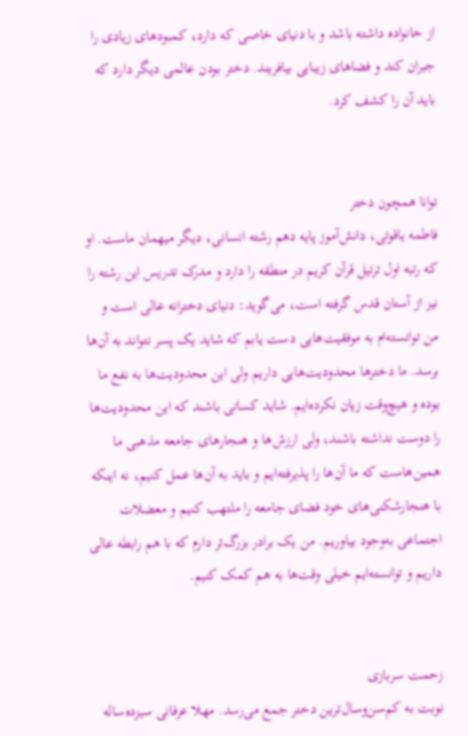از خانواده داشته باشد و با دنیای خاصی که دارد، کمبودهای زیادی را جبران کند و فضاهای زیبایی بیافریند. دختر بودن عالمی دیگر دارد که باید آن را کشف کرد.


توانا همچون دختر
فاطمه یاقوتی، دانش‌آموز پایه دهم رشته انسانی، دیگر میهمان ماست. او که رتبه اول ترتیل قرآن کریم در منطقه را دارد و مدرک تدریس این رشته را نیز از آستان قدس گرفته است، می‌گوید: دنیای دخترانه عالی است و من توانسته‌ام به موفقیت‌هایی دست یابم که شاید یک پسر نتواند به آن‌ها برسد. ما دخترها محدودیت‌هایی داریم ولی این محدودیت‌ها به نفع ما بوده و هیچ‌وقت زیان نکرده‌ایم. شاید کسانی باشند که این محدودیت‌ها را دوست نداشته باشند، ولی ارزش‌ها و هنجارهای جامعه مذهبی ما همین‌هاست که ما آن‌ها را پذیرفته‌ایم و باید به آن‌ها عمل کنیم، نه اینکه با هنجارشکنی‌های خود فضای جامعه را ملتهب کنیم و معضلات اجتماعی به‌وجود بیاوریم. من یک برادر بزرگ‌تر دارم که با هم رابطه عالی داریم و توانسته‌ایم خیلی وقت‌ها به هم کمک کنیم.


زحمت سربازی
نوبت به کم‌سن‌وسال‌ترین دختر جمع می‌رسد. مهلا عرفانی سیزده‌ساله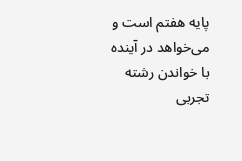پایه هفتم است و می‌خواهد در آینده با خواندن رشته تجربی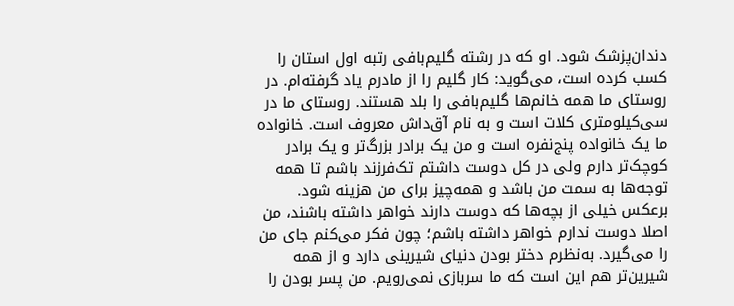دندان‌پزشک شود. او که در رشته گلیم‌بافی رتبه اول استان را کسب کرده است، می‌گوید: کار گلیم را از مادرم یاد گرفته‌ام. در روستای ما همه خانم‌ها گلیم‌بافی را بلد هستند. روستای ما در سی‌کیلومتری کلات است و به نام آق‌داش معروف است. خانواده ما یک خانواده پنج‌نفره است و من یک برادر بزرگ‌تر و یک برادر کوچک‌تر دارم ولی در کل دوست داشتم تک‌فرزند باشم تا همه توجه‌ها به سمت من باشد و همه‌چیز برای من هزینه شود. برعکس خیلی از بچه‌ها که دوست دارند خواهر داشته باشند، من اصلا دوست ندارم خواهر داشته باشم؛ چون فکر می‌کنم جای من را می‌گیرد. به‌نظرم دختر بودن دنیای شیرینی دارد و از همه شیرین‌تر هم این است که ما سربازی نمی‌رویم. من پسر بودن را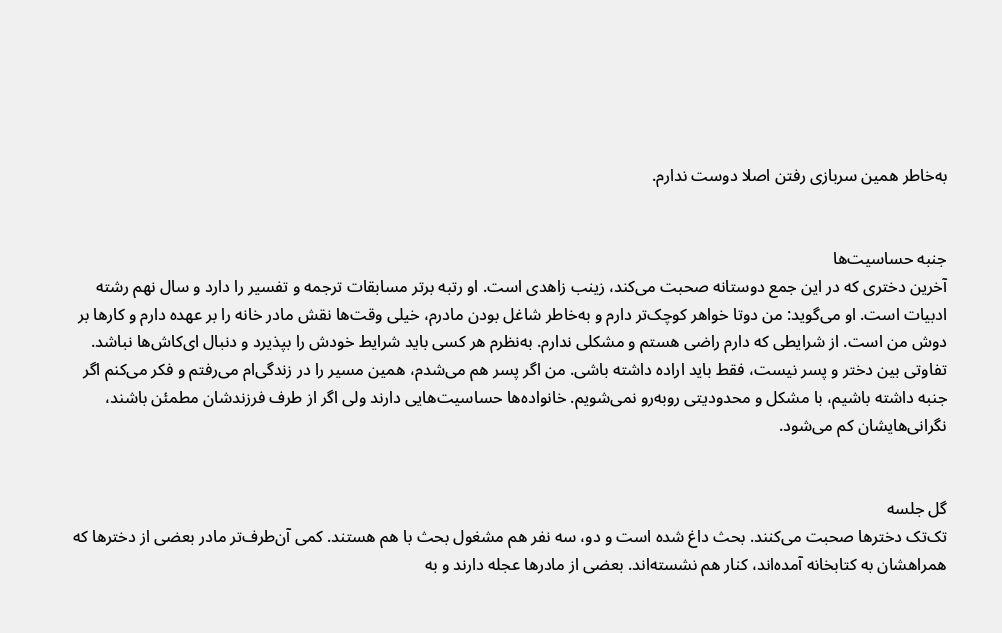به‌خاطر همین سربازی رفتن اصلا دوست ندارم.


جنبه حساسیت‌ها
آخرین دختری که در این جمع دوستانه صحبت می‌کند، زینب زاهدی است. او رتبه برتر مسابقات ترجمه و تفسیر را دارد و سال نهم رشته ادبیات است. او می‌گوید: من دوتا خواهر کوچک‌تر دارم و به‌خاطر شاغل بودن مادرم، خیلی وقت‌ها نقش مادر خانه را بر عهده دارم و کارها بر دوش من است. از شرایطی که دارم راضی هستم و مشکلی ندارم. به‌نظرم هر کسی باید شرایط خودش را بپذیرد و دنبال ای‌کاش‌ها نباشد. تفاوتی بین دختر و پسر نیست، فقط باید اراده داشته باشی. من اگر پسر هم می‌شدم، همین مسیر را در زندگی‌ام می‌رفتم و فکر می‌کنم اگر جنبه داشته باشیم، با مشکل و محدودیتی روبه‌رو نمی‌شویم. خانواده‌ها حساسیت‌هایی دارند ولی اگر از طرف فرزندشان مطمئن باشند، نگرانی‌هایشان کم می‌شود.


گل جلسه
تک‌تک دخترها صحبت می‌کنند. بحث داغ شده است و دو، سه نفر هم مشغول بحث با هم هستند. کمی آن‌طرف‌تر مادر بعضی از دخترها که همراهشان به کتابخانه آمده‌اند، کنار هم نشسته‌اند. بعضی از مادرها عجله دارند و به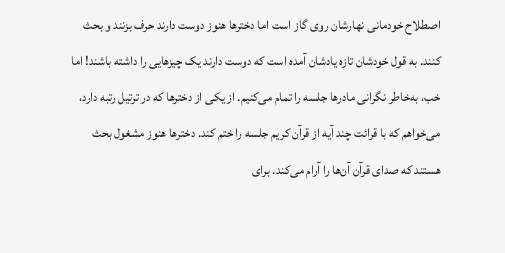اصطلاح خودمانی نهارشان روی گاز است اما دخترها هنوز دوست دارند حرف بزنند و بحث کنند. به قول خودشان تازه یادشان آمده است که دوست دارند یک چیزهایی را داشته باشند! اما خب، به‌خاطر نگرانی مادرها جلسه را تمام می‌کنیم. از یکی از دخترها که در ترتیل رتبه دارد، می‌خواهم که با قرائت چند آیه از قرآن کریم جلسه را ختم کند. دخترها هنوز مشغول بحث هستند که صدای قرآن آن‌ها را آرام می‌کند. برای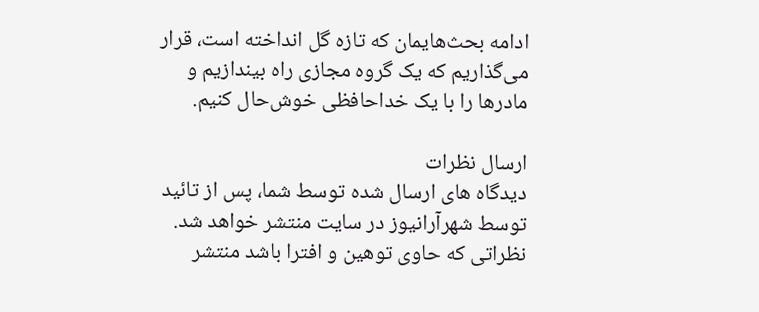ادامه بحث‌هایمان که تازه گل انداخته است، قرار می‌گذاریم که یک گروه مجازی راه بیندازیم و مادرها را با یک خداحافظی خوش‌حال کنیم.

ارسال نظرات
دیدگاه های ارسال شده توسط شما، پس از تائید توسط شهرآرانیوز در سایت منتشر خواهد شد.
نظراتی که حاوی توهین و افترا باشد منتشر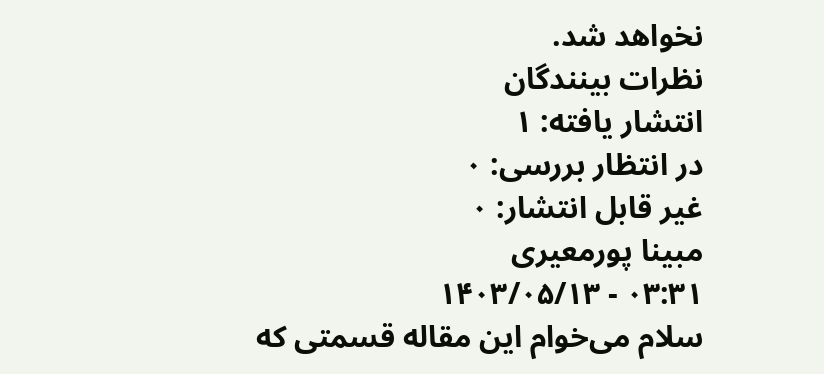نخواهد شد.
نظرات بینندگان
انتشار یافته: ۱
در انتظار بررسی: ۰
غیر قابل انتشار: ۰
مبینا پورمعیری
۰۳:۳۱ - ۱۴۰۳/۰۵/۱۳
سلام می‌خوام این مقاله قسمتی که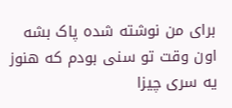برای من نوشته شده پاک بشه اون وقت تو سنی بودم که هنوز یه سری چیزا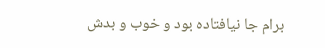برام جا نیافتاده بود و خوب و بدش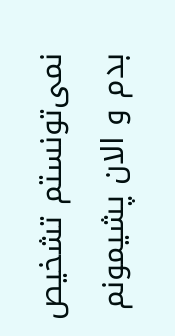نمی‌تونستم تشخیص بدم و الان پشیمونم